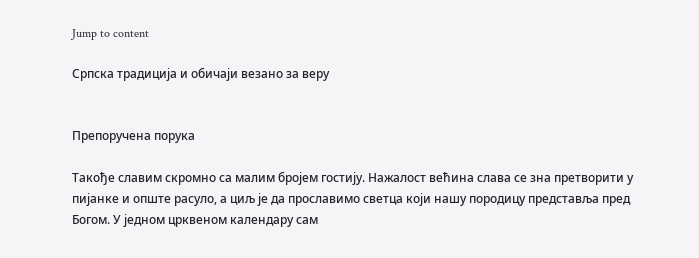Jump to content

Српска традиција и обичаји везано за веру


Препоручена порука

Такође славим скромно са малим бројем гостију. Нажалост већина слава се зна претворити у пијанке и опште расуло, а циљ је да прославимо светца који нашу породицу представља пред Богом. У једном црквеном календару сам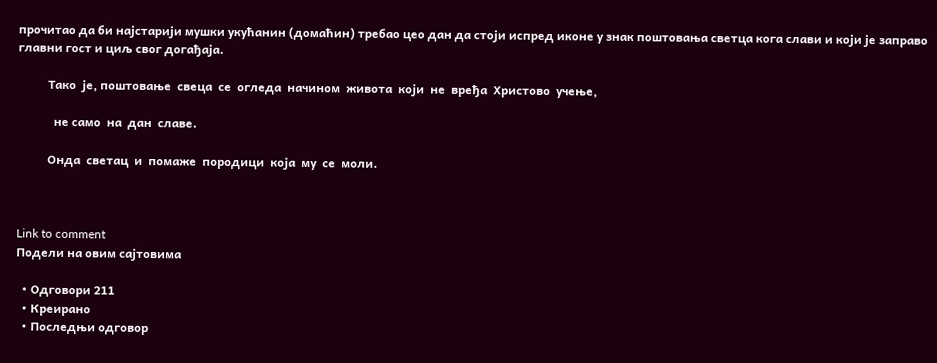прочитао да би најстарији мушки укућанин (домаћин) требао цео дан да стоји испред иконе у знак поштовања светца кога слави и који је заправо главни гост и циљ свог догађаја.

          Тако  је, поштовање  свеца  се  огледа  начином  живота  који  не  вређа  Христово  учење,

            не само  на  дан  славе.

          Онда  светац  и  помаже  породици  која  му  се  моли.



Link to comment
Подели на овим сајтовима

  • Одговори 211
  • Креирано
  • Последњи одговор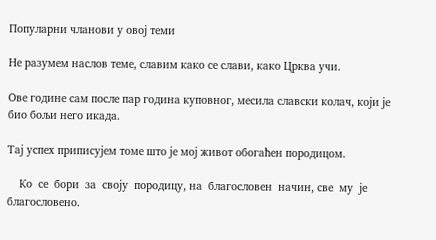Популарни чланови у овој теми

Не разумем наслов теме, славим како се слави, како Црква учи.

Ове године сам после пар година куповног, месила славски колач, који је био бољи него икада.

Тај успех приписујем томе што је мој живот обогаћен породицом.

    Ко  се  бори  за  своју  породицу, на  благословен  начин, све  му  је  благословено.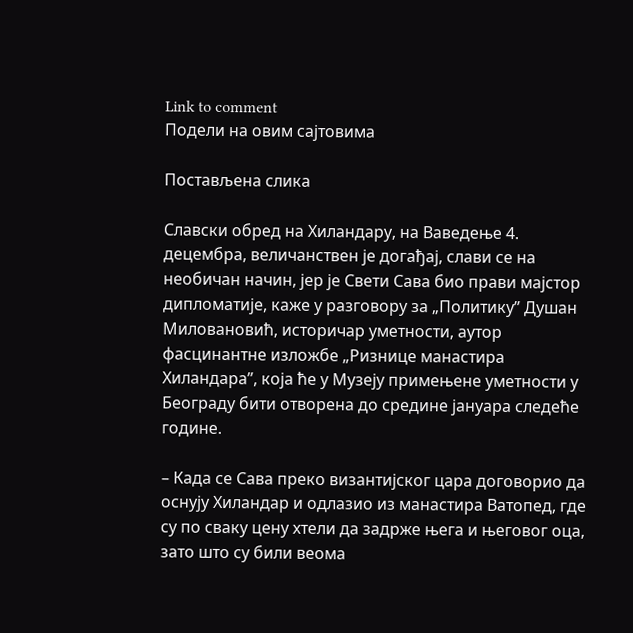Link to comment
Подели на овим сајтовима

Постављена слика

Славски обред на Хиландару, на Ваведење 4. децембра, величанствен је догађај, слави се на необичан начин, јер је Свети Сава био прави мајстор дипломатије, каже у разговору за „Политику” Душан Миловановић, историчар уметности, аутор фасцинантне изложбе „Ризнице манастира Хиландара”, која ће у Музеју примењене уметности у Београду бити отворена до средине јануара следеће године.

– Када се Сава преко византијског цара договорио да оснују Хиландар и одлазио из манастира Ватопед, где су по сваку цену хтели да задрже њега и његовог оца, зато што су били веома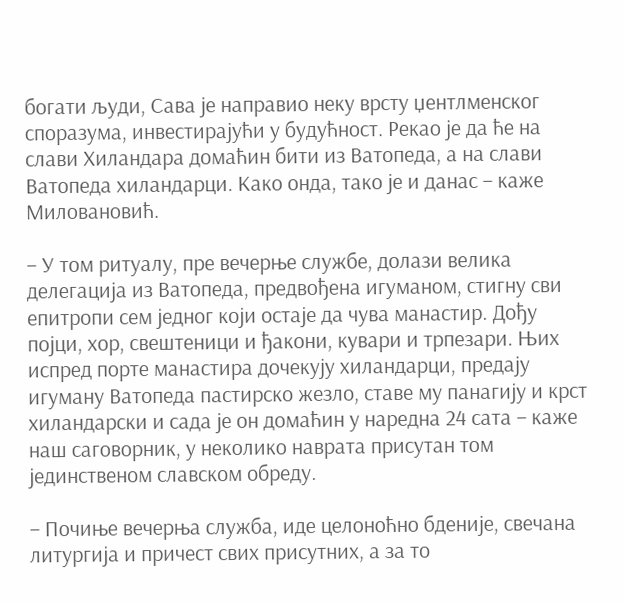богати људи, Сава је направио неку врсту џентлменског споразума, инвестирајући у будућност. Рекао је да ће на слави Хиландара домаћин бити из Ватопеда, а на слави Ватопеда хиландарци. Како онда, тако је и данас – каже Миловановић.

– У том ритуалу, пре вечерње службе, долази велика делегација из Ватопеда, предвођена игуманом, стигну сви епитропи сем једног који остаје да чува манастир. Дођу појци, хор, свештеници и ђакони, кувари и трпезари. Њих испред порте манастира дочекују хиландарци, предају игуману Ватопеда пастирско жезло, ставе му панагију и крст хиландарски и сада је он домаћин у наредна 24 сата – каже наш саговорник, у неколико наврата присутан том јединственом славском обреду.

– Почиње вечерња служба, иде целоноћно бденије, свечана литургија и причест свих присутних, а за то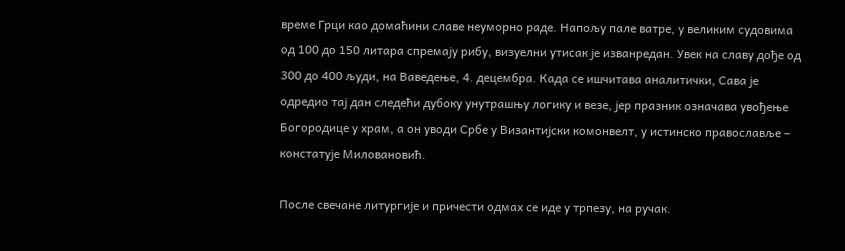време Грци као домаћини славе неуморно раде. Напољу пале ватре, у великим судовима од 100 до 150 литара спремају рибу, визуелни утисак је изванредан. Увек на славу дође од 300 до 400 људи, на Ваведење, 4. децембра. Када се ишчитава аналитички, Сава је одредио тај дан следећи дубоку унутрашњу логику и везе, јер празник означава увођење Богородице у храм, а он уводи Србе у Византијски комонвелт, у истинско православље – констатује Миловановић.

После свечане литургије и причести одмах се иде у трпезу, на ручак.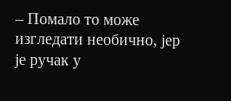– Помало то може изгледати необично, јер је ручак у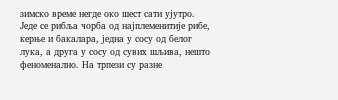зимско време негде око шест сати ујутро. Једе се рибља чорба од најплеменитије рибе, керње и бакалара, једна у сосу од белог лука, а друга у сосу од сувих шљива, нешто феноменално. На трпези су разне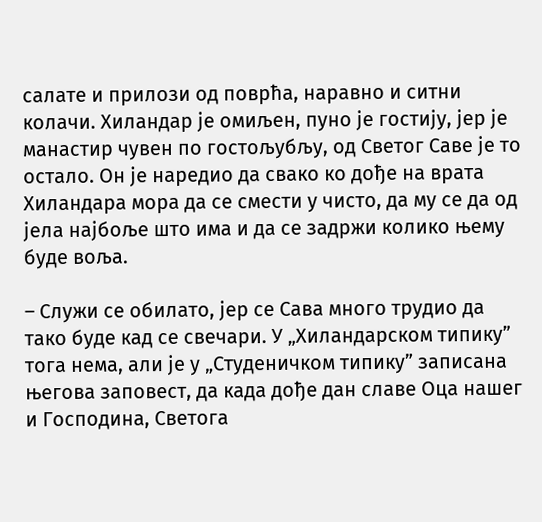салате и прилози од поврћа, наравно и ситни колачи. Хиландар је омиљен, пуно је гостију, јер је манастир чувен по гостољубљу, од Светог Саве је то остало. Он је наредио да свако ко дође на врата Хиландара мора да се смести у чисто, да му се да од јела најбоље што има и да се задржи колико њему буде воља.

– Служи се обилато, јер се Сава много трудио да тако буде кад се свечари. У „Хиландарском типику” тога нема, али је у „Студеничком типику” записана његова заповест, да када дође дан славе Оца нашег и Господина, Светога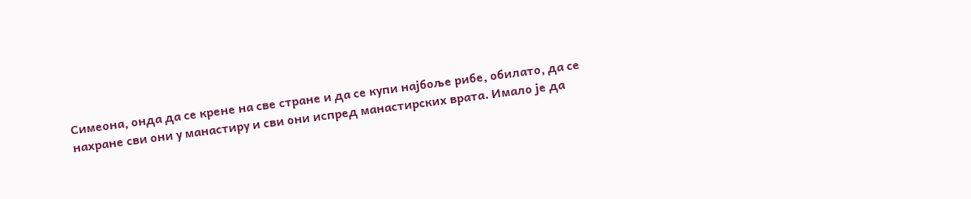Симеона, онда да се крене на све стране и да се купи најбоље рибе, обилато, да се нахране сви они у манастиру и сви они испред манастирских врата. Имало је да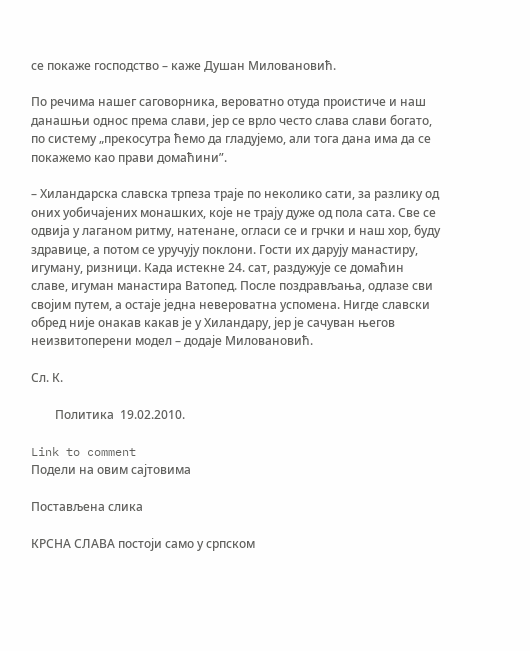се покаже господство – каже Душан Миловановић.

По речима нашег саговорника, вероватно отуда проистиче и наш данашњи однос према слави, јер се врло често слава слави богато, по систему „прекосутра ћемо да гладујемо, али тога дана има да се покажемо као прави домаћини”.

– Хиландарска славска трпеза траје по неколико сати, за разлику од оних уобичајених монашких, које не трају дуже од пола сата. Све се одвија у лаганом ритму, натенане, огласи се и грчки и наш хор, буду здравице, а потом се уручују поклони. Гости их дарују манастиру, игуману, ризници. Када истекне 24. сат, раздужује се домаћин славе, игуман манастира Ватопед. После поздрављања, одлазе сви својим путем, а остаје једна невероватна успомена. Нигде славски обред није онакав какав је у Хиландару, јер је сачуван његов неизвитоперени модел – додаје Миловановић.

Сл. К.

        Политика  19.02.2010.

Link to comment
Подели на овим сајтовима

Постављена слика

КРСНА СЛАВА постоји само у српском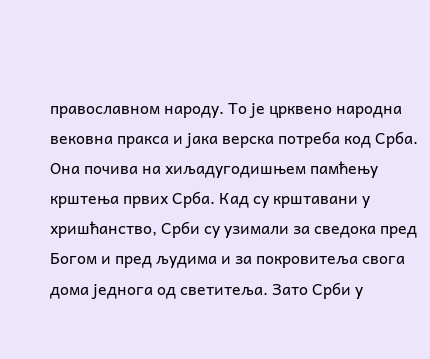православном народу. То је црквено народна вековна пракса и јака верска потреба код Срба. Она почива на хиљадугодишњем памћењу крштења првих Срба. Кад су крштавани у хришћанство, Срби су узимали за сведока пред Богом и пред људима и за покровитеља свога дома једнога од светитеља. Зато Срби у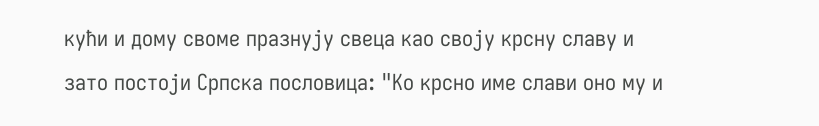кући и дому своме празнују свеца као своју крсну славу и зато постоји Српска пословица: "Ко крсно име слави оно му и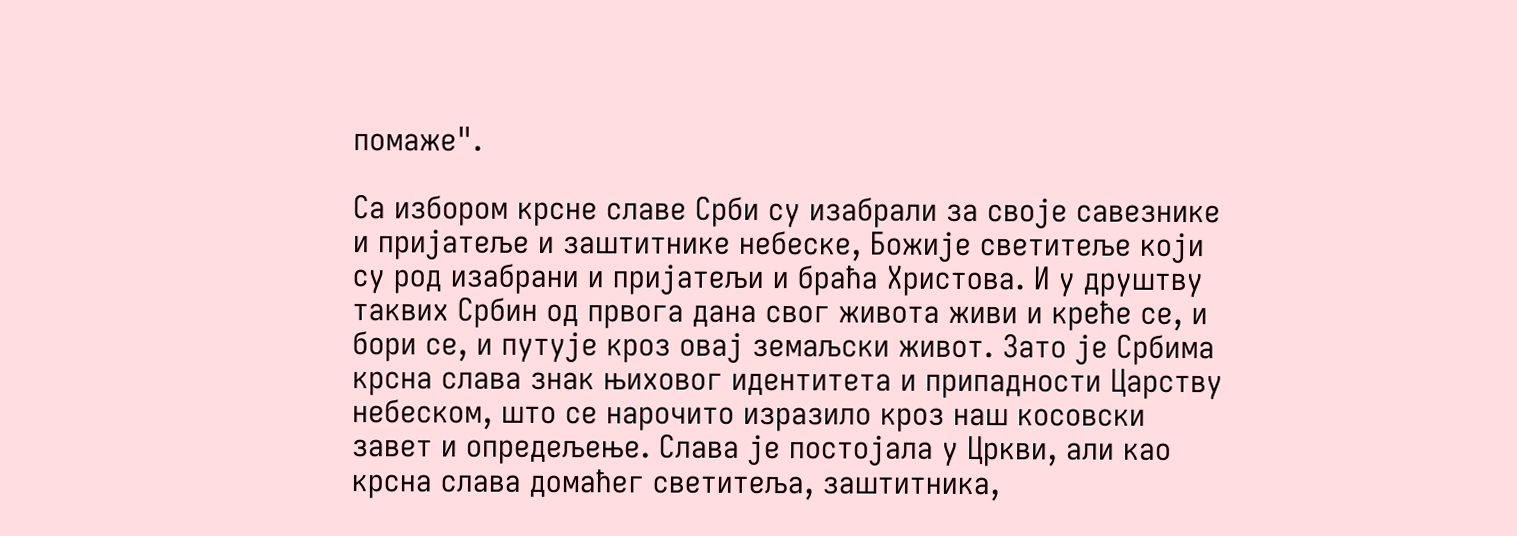помаже".

Са избором крсне славе Срби су изабрали за своје савезнике и пријатеље и заштитнике небеске, Божије светитеље који су род изабрани и пријатељи и браћа Христова. И у друштву таквих Србин од првога дана свог живота живи и креће се, и бори се, и путује кроз овај земаљски живот. Зато је Србима крсна слава знак њиховог идентитета и припадности Царству небеском, што се нарочито изразило кроз наш косовски завет и опредељење. Слава је постојала у Цркви, али као крсна слава домаћег светитеља, заштитника,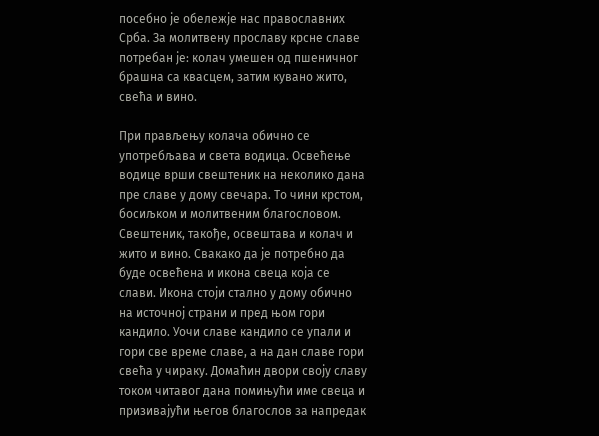посебно је обележје нас православних Срба. За молитвену прославу крсне славе потребан је: колач умешен од пшеничног брашна са квасцем, затим кувано жито, свећа и вино.

При прављењу колача обично се употребљава и света водица. Освећење водице врши свештеник на неколико дана пре славе у дому свечара. То чини крстом, босиљком и молитвеним благословом. Свештеник, такође, освештава и колач и жито и вино. Свакако да је потребно да буде освећена и икона свеца која се слави. Икона стоји стално у дому обично на источној страни и пред њом гори кандило. Уочи славе кандило се упали и гори све време славе, а на дан славе гори свећа у чираку. Домаћин двори своју славу током читавог дана помињући име свеца и призивајући његов благослов за напредак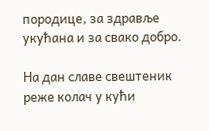породице, за здравље укућана и за свако добро.

На дан славе свештеник реже колач у кући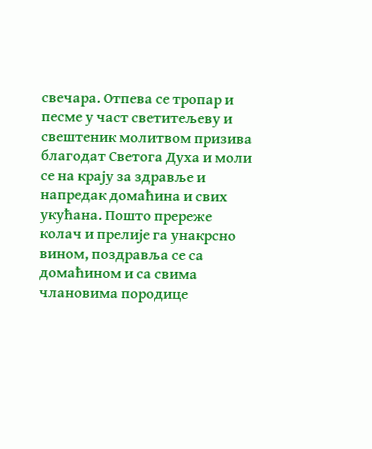свечара. Отпева се тропар и песме у част светитељеву и свештеник молитвом призива благодат Светога Духа и моли се на крају за здравље и напредак домаћина и свих укућана. Пошто пререже колач и прелије га унакрсно вином, поздравља се са домаћином и са свима члановима породице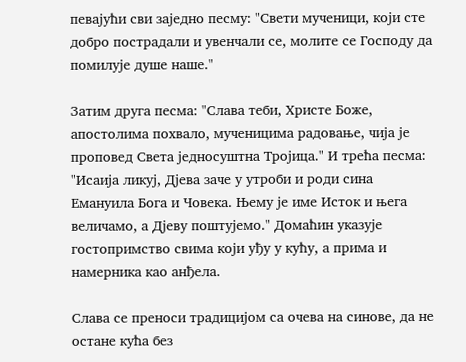певајући сви заједно песму: "Свети мученици, који сте добро пострадали и увенчали се, молите се Господу да помилује душе наше."

Затим друга песма: "Слава теби, Христе Боже, апостолима похвало, мученицима радовање, чија је проповед Света једносуштна Тројица." И трећа песма: "Исаија ликуј, Дјева заче у утроби и роди сина Емануила Бога и Човека. Њему је име Исток и њега величамо, а Дјеву поштујемо." Домаћин указује гостопримство свима који уђу у кућу, а прима и намерника као анђела.

Слава се преноси традицијом са очева на синове, да не остане кућа без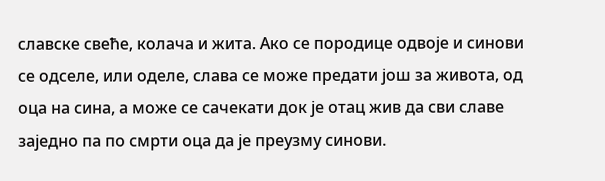славске свеће, колача и жита. Ако се породице одвоје и синови се одселе, или оделе, слава се може предати још за живота, од оца на сина, а може се сачекати док је отац жив да сви славе заједно па по смрти оца да је преузму синови.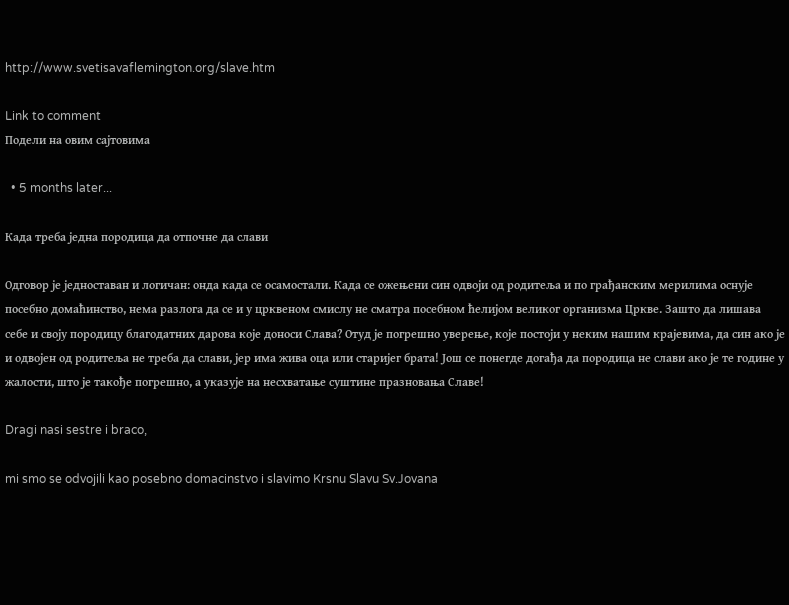http://www.svetisavaflemington.org/slave.htm

Link to comment
Подели на овим сајтовима

  • 5 months later...

Када треба једна породица да отпочне да слави

Одговор је једноставан и логичан: онда када се осамостали. Када се ожењени син одвоји од родитеља и по грађанским мерилима оснује посебно домаћинство, нема разлога да се и у црквеном смислу не сматра посебном ћелијом великог организма Цркве. Зашто да лишава себе и своју породицу благодатних дарова које доноси Слава? Отуд је погрешно уверење, које постоји у неким нашим крајевима, да син ако је и одвојен од родитеља не треба да слави, јер има жива оца или старијег брата! Још се понегде догађа да породица не слави ако је те године у жалости, што је такође погрешно, а указује на несхватање суштине празновања Славе!

Dragi nasi sestre i braco,

mi smo se odvojili kao posebno domacinstvo i slavimo Krsnu Slavu Sv.Jovana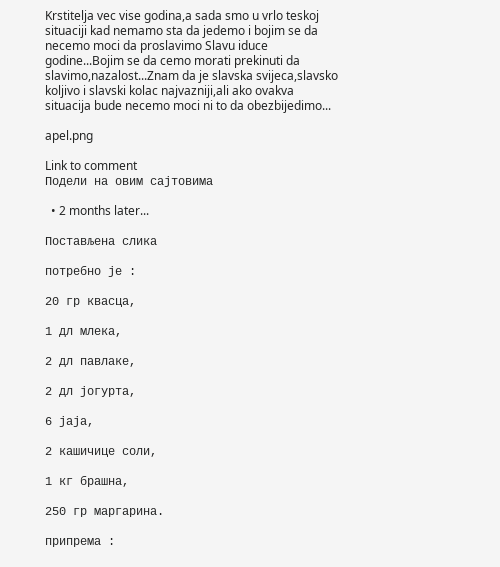Krstitelja vec vise godina,a sada smo u vrlo teskoj situaciji kad nemamo sta da jedemo i bojim se da necemo moci da proslavimo Slavu iduce godine...Bojim se da cemo morati prekinuti da slavimo,nazalost...Znam da je slavska svijeca,slavsko koljivo i slavski kolac najvazniji,ali ako ovakva situacija bude necemo moci ni to da obezbijedimo...

apel.png

Link to comment
Подели на овим сајтовима

  • 2 months later...

Постављена слика

потребно је :

20 гр квасца,

1 дл млека,

2 дл павлаке,

2 дл јогурта,

6 јаја,

2 кашичице соли,

1 кг брашна,

250 гр маргарина.

припрема :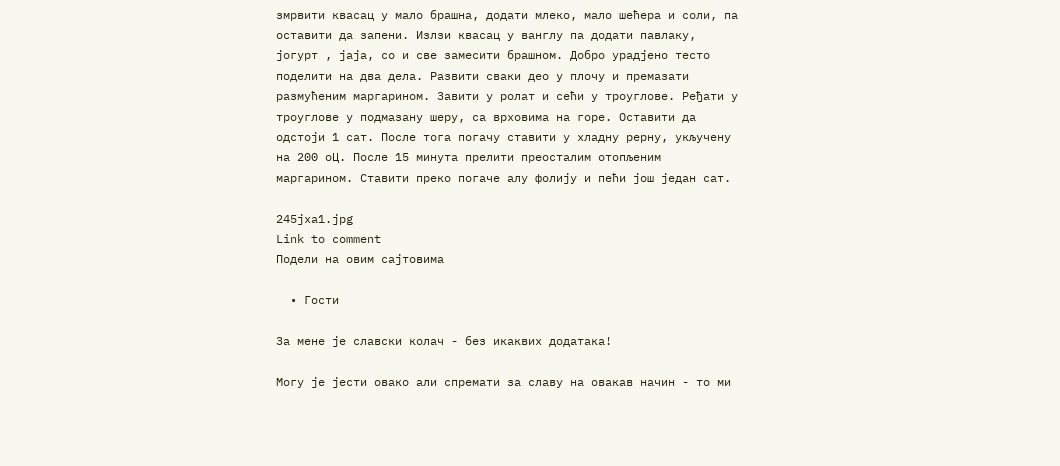змрвити квасац у мало брашна, додати млеко, мало шећера и соли, па оставити да запени. Излзи квасац у ванглу па додати павлаку, јогурт , јаја, со и све замесити брашном. Добро урадјено тесто поделити на два дела. Развити сваки део у плочу и премазати размућеним маргарином. Завити у ролат и сећи у троуглове. Ређати у троуглове у подмазану шеру, са врховима на горе. Оставити да одстоји 1 сат. После тога погачу ставити у хладну рерну, укључену на 200 оЦ. После 15 минута прелити преосталим отопљеним маргарином. Ставити преко погаче алу фолију и пећи још један сат.

245jxa1.jpg
Link to comment
Подели на овим сајтовима

  • Гости

За мене је славски колач - без икаквих додатака!

Могу је јести овако али спремати за славу на овакав начин - то ми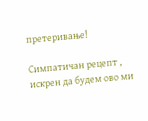претеривање!

Симпатичан рецепт , искрен да будем ово ми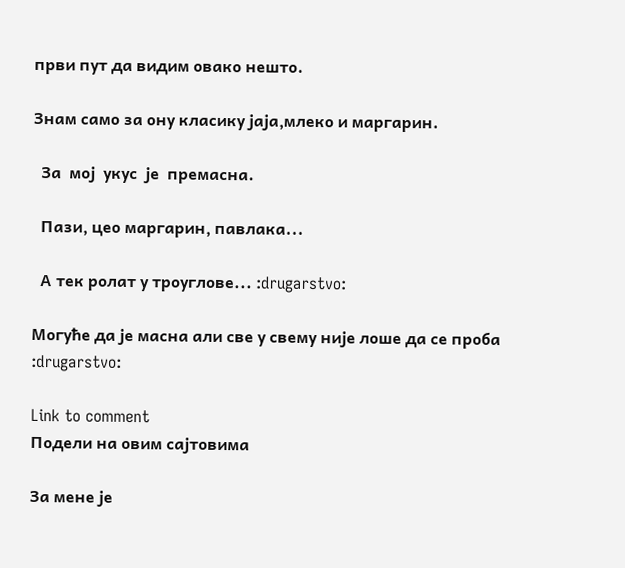први пут да видим овако нешто.

Знам само за ону класику јаја,млеко и маргарин.

  За  мој  укус  је  премасна.

  Пази, цео маргарин, павлака...

  А тек ролат у троуглове... :drugarstvo:

Могуће да је масна али све у свему није лоше да се проба  :drugarstvo:

Link to comment
Подели на овим сајтовима

За мене је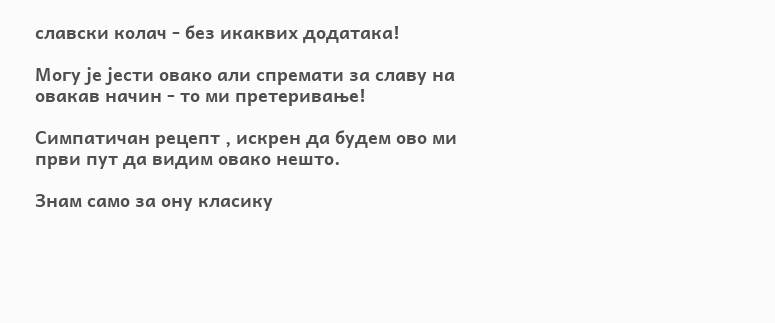славски колач - без икаквих додатака!

Могу је јести овако али спремати за славу на овакав начин - то ми претеривање!

Симпатичан рецепт , искрен да будем ово ми први пут да видим овако нешто.

Знам само за ону класику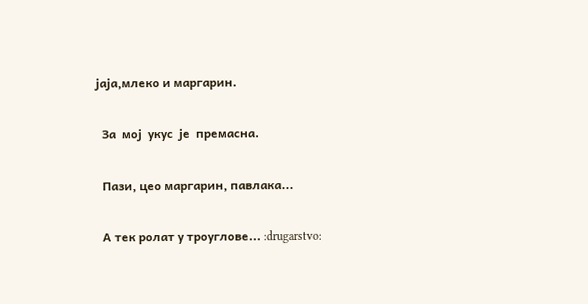јаја,млеко и маргарин.

  За  мој  укус  је  премасна.

  Пази, цео маргарин, павлака...

  А тек ролат у троуглове... :drugarstvo: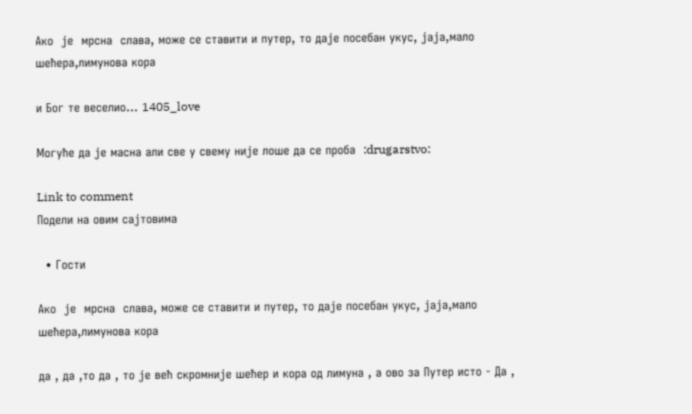Ако  је  мрсна  слава, може се ставити и путер, то даје посебан укус, јаја,мало  шећера,лимунова кора

и Бог те веселио... 1405_love

Могуће да је масна али све у свему није лоше да се проба  :drugarstvo:

Link to comment
Подели на овим сајтовима

  • Гости

Ако  је  мрсна  слава, може се ставити и путер, то даје посебан укус, јаја,мало  шећера,лимунова кора

да , да ,то да , то је већ скромније шећер и кора од лимуна , а ово за Путер исто - Да ,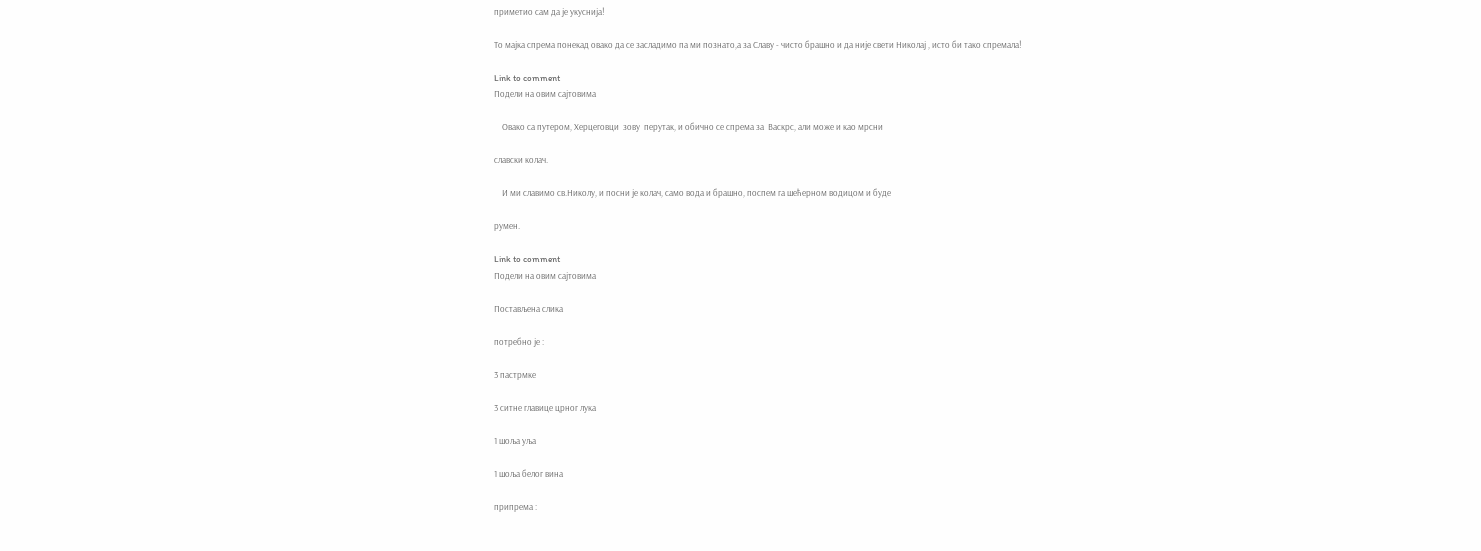приметио сам да је укуснија!

То мајка спрема понекад овако да се засладимо па ми познато,а за Славу - чисто брашно и да није свети Николај , исто би тако спремала!

Link to comment
Подели на овим сајтовима

    Овако са путером, Херцеговци  зову  перутак, и обично се спрема за  Васкрс, али може и као мрсни

славски колач.

    И ми славимо св.Николу, и посни је колач, само вода и брашно, поспем га шећерном водицом и буде

румен.

Link to comment
Подели на овим сајтовима

Постављена слика

потребно је :

3 пастрмке

3 ситне главице црног лука

1 шоља уља

1 шоља белог вина

припрема :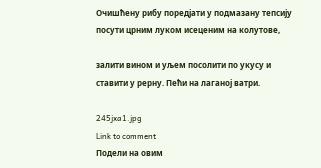Очишћену рибу поредјати у подмазану тепсију посути црним луком исеценим на колутове,

залити вином и уљем посолити по укусу и ставити у рерну. Пећи на лаганој ватри.

245jxa1.jpg
Link to comment
Подели на овим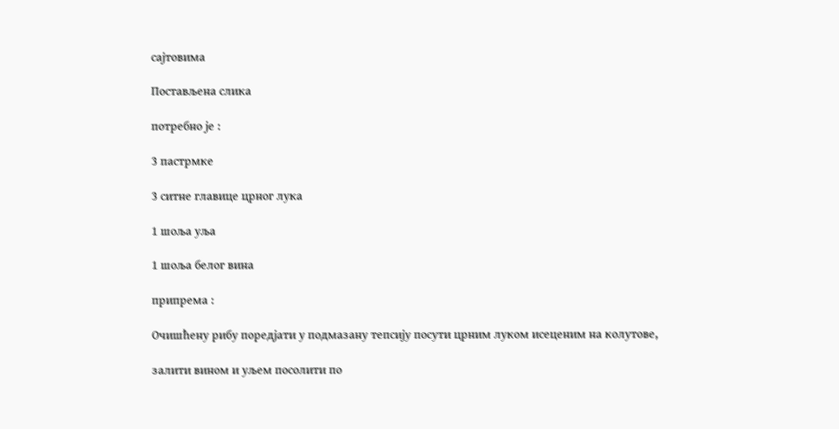сајтовима

Постављена слика

потребно је :

3 пастрмке

3 ситне главице црног лука

1 шоља уља

1 шоља белог вина

припрема :

Очишћену рибу поредјати у подмазану тепсију посути црним луком исеценим на колутове,

залити вином и уљем посолити по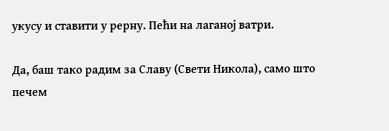укусу и ставити у рерну. Пећи на лаганој ватри.

Да, баш тако радим за Славу (Свети Никола), само што печем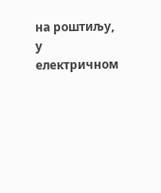на роштиљу, у електричном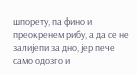шпорету, па фино и преокренем рибу, а да се не залијепи за дно, јер пече само одозго и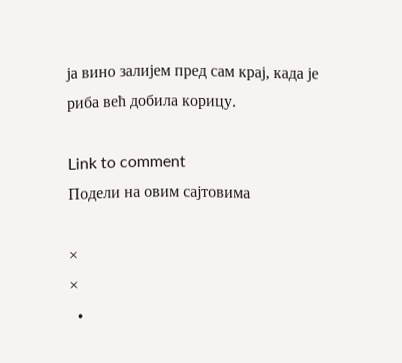ја вино залијем пред сам крај, када је риба већ добила корицу.

Link to comment
Подели на овим сајтовима

×
×
  •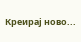Креирај ново...